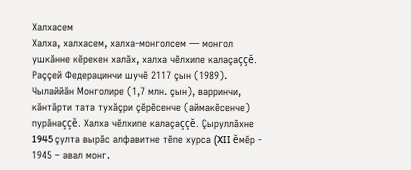Халхасем
Халха, халхасем, халха-монголсем — монгол ушкăнне кĕрекен халăх, халха чĕлхипе калаçаççĕ.
Раççей Федерацинчи шучĕ 2117 çын (1989). Чылаййăн Монголире (1,7 млн. çын), варринчи, кăнтăрти тата тухăçри çĕрĕсенче (аймакĕсенче) пурăнаççĕ. Халха чĕлхипе калаçаççĕ. Çыруллăхне 1945 çулта вырăс алфавитне тĕпе хурса (XII ĕмĕр - 1945 – авал монг.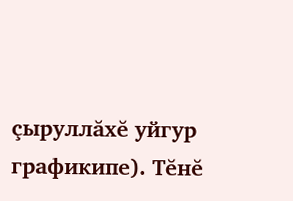çыруллăхĕ уйгур графикипе). Тĕнĕ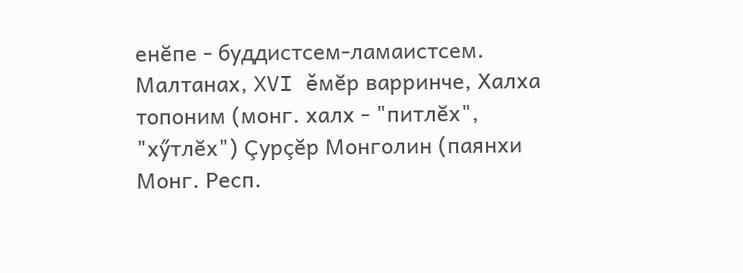енĕпе - буддистсем-ламаистсем. Малтанах, XVI ĕмĕр варринче, Халха топоним (монг. халх - "питлĕх", "хӳтлĕх") Çурçĕр Монголин (паянхи Монг. Респ.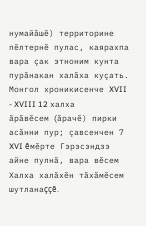нумайăшĕ) территорине пĕлтернĕ пулас, каярахпа вара çак этноним кунта пурăнакан халăха куçать. Монгол хроникисенче XVII - XVIII 12 халха ăрăвĕсем (ăрачĕ) пирки асăнни пур; çавсенчен 7 XVI ĕмĕрте Гэрэсэндзэ айне пулнă, вара вĕсем Xалха халăхĕн тăхăмĕсем шутланаççĕ.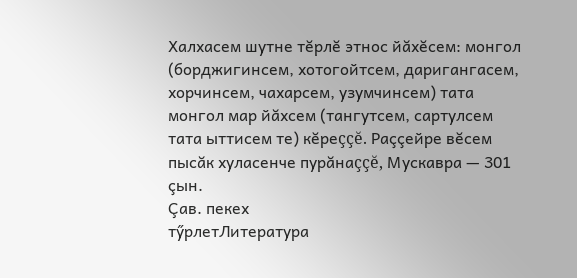Xалхасем шутне тĕрлĕ этнос йăхĕсем: монгол (борджигинсем, хотогойтсем, даригангасем, хорчинсем, чахарсем, узумчинсем) тата монгол мар йăхсем (тангутсем, сартулсем тата ыттисем те) кĕреççĕ. Раççейре вĕсем пысăк хуласенче пурăнаççĕ, Мускавра — 301 çын.
Çав. пекех
тӳрлетЛитература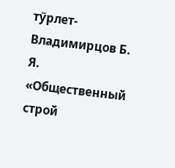тӳрлет- Владимирцов Б. Я. «Общественный строй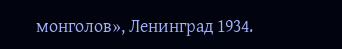монголов», Ленинград 1934.